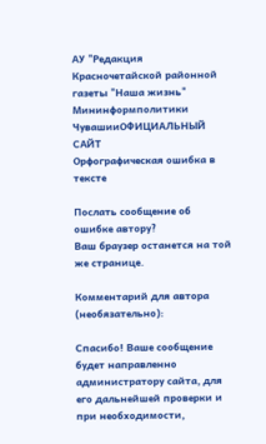АУ "Редакция Красночетайской районной газеты "Наша жизнь" Мининформполитики ЧувашииОФИЦИАЛЬНЫЙ САЙТ
Орфографическая ошибка в тексте

Послать сообщение об ошибке автору?
Ваш браузер останется на той же странице.

Комментарий для автора (необязательно):

Спасибо! Ваше сообщение будет направленно администратору сайта, для его дальнейшей проверки и при необходимости,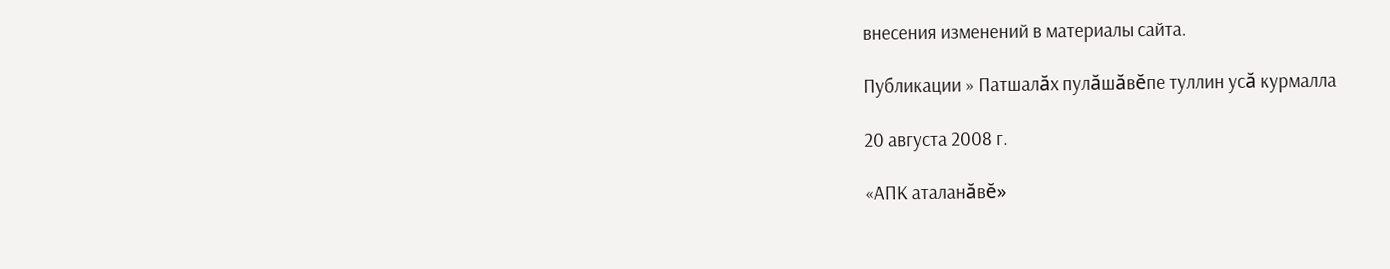внесения изменений в материалы сайта.

Публикации » Патшалăх пулăшăвĕпе туллин усă курмалла

20 августа 2008 г.

«АПК аталанăвĕ»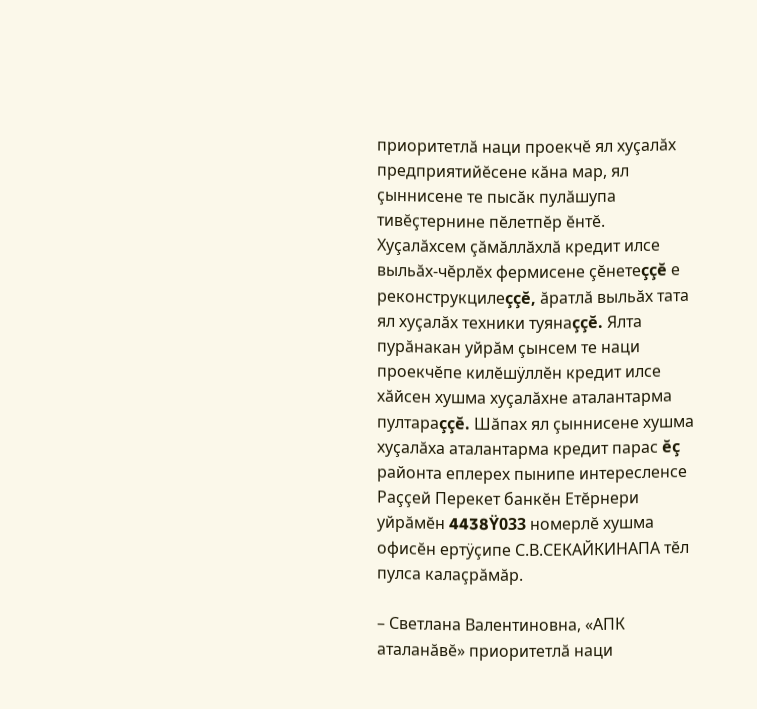приоритетлă наци проекчĕ ял хуçалăх предприятийĕсене кăна мар, ял çыннисене те пысăк пулăшупа тивĕçтернине пĕлетпĕр ĕнтĕ. Хуçалăхсем çăмăллăхлă кредит илсе выльăх-чĕрлĕх фермисене çĕнетеççĕ е реконструкцилеççĕ, ăратлă выльăх тата ял хуçалăх техники туянаççĕ. Ялта пурăнакан уйрăм çынсем те наци проекчĕпе килĕшÿллĕн кредит илсе хăйсен хушма хуçалăхне аталантарма пултараççĕ. Шăпах ял çыннисене хушма хуçалăха аталантарма кредит парас ĕç районта еплерех пынипе интересленсе Раççей Перекет банкĕн Етĕрнери уйрăмĕн 4438Ÿ033 номерлĕ хушма офисĕн ертÿçипе С.В.СЕКАЙКИНАПА тĕл пулса калаçрăмăр.

– Светлана Валентиновна, «АПК аталанăвĕ» приоритетлă наци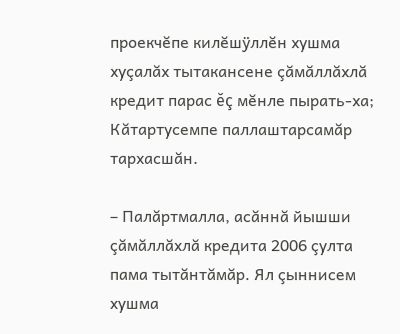проекчĕпе килĕшÿллĕн хушма хуçалăх тытакансене çăмăллăхлă кредит парас ĕç мĕнле пырать-ха; Кăтартусемпе паллаштарсамăр тархасшăн.

– Палăртмалла, асăннă йышши çăмăллăхлă кредита 2006 çулта пама тытăнтăмăр. Ял çыннисем хушма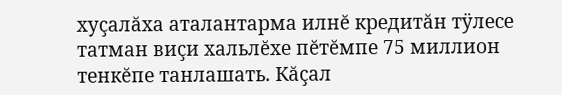хуçалăха аталантарма илнĕ кредитăн тÿлесе татман виçи хальлĕхе пĕтĕмпе 75 миллион тенкĕпе танлашать. Кăçал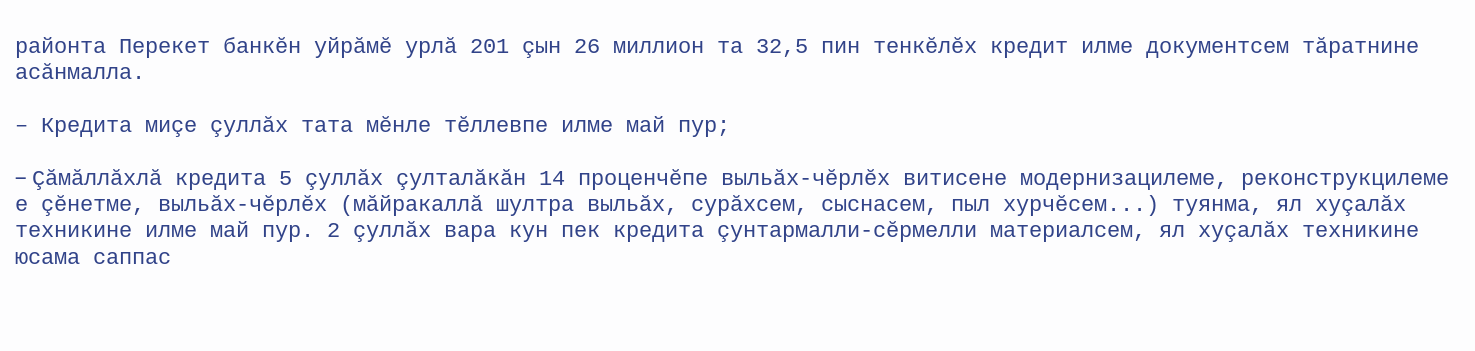районта Перекет банкĕн уйрăмĕ урлă 201 çын 26 миллион та 32,5 пин тенкĕлĕх кредит илме документсем тăратнине асăнмалла.

– Кредита миçе çуллăх тата мĕнле тĕллевпе илме май пур;

– Çăмăллăхлă кредита 5 çуллăх çулталăкăн 14 проценчĕпе выльăх-чĕрлĕх витисене модернизацилеме, реконструкцилеме е çĕнетме, выльăх-чĕрлĕх (мăйракаллă шултра выльăх, сурăхсем, сыснасем, пыл хурчĕсем...) туянма, ял хуçалăх техникине илме май пур. 2 çуллăх вара кун пек кредита çунтармалли-сĕрмелли материалсем, ял хуçалăх техникине юсама саппас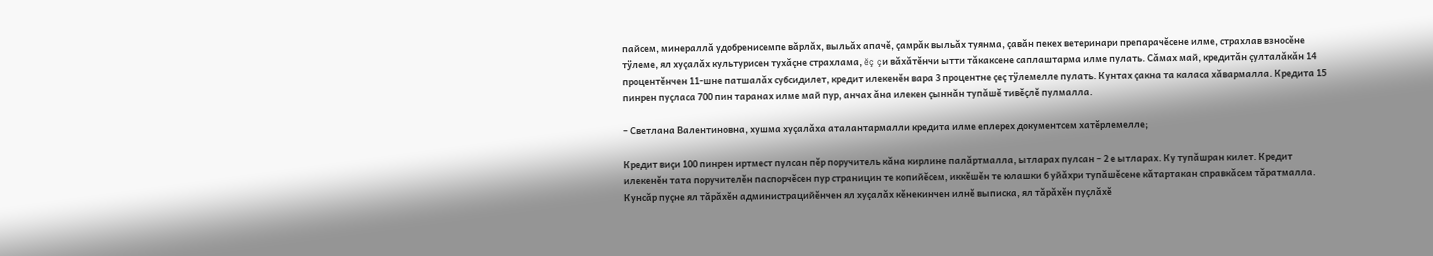пайсем, минераллă удобренисемпе вăрлăх, выльăх апачĕ, çамрăк выльăх туянма, çавăн пекех ветеринари препарачĕсене илме, страхлав взносĕне тÿлеме, ял хуçалăх культурисен тухăçне страхлама, ĕç çи вăхăтĕнчи ытти тăкаксене саплаштарма илме пулать. Сăмах май, кредитăн çулталăкăн 14 процентĕнчен 11-шне патшалăх субсидилет, кредит илекенĕн вара 3 процентне çеç тÿлемелле пулать. Кунтах çакна та каласа хăвармалла. Кредита 15 пинрен пуçласа 700 пин таранах илме май пур, анчах ăна илекен çыннăн тупăшĕ тивĕçлĕ пулмалла.

– Светлана Валентиновна, хушма хуçалăха аталантармалли кредита илме еплерех документсем хатĕрлемелле;

Кредит виçи 100 пинрен иртмест пулсан пĕр поручитель кăна кирлине палăртмалла, ытларах пулсан – 2 е ытларах. Ку тупăшран килет. Кредит илекенĕн тата поручителĕн паспорчĕсен пур страницин те копийĕсем, иккĕшĕн те юлашки 6 уйăхри тупăшĕсене кăтартакан справкăсем тăратмалла. Кунсăр пуçне ял тăрăхĕн администрацийĕнчен ял хуçалăх кĕнекинчен илнĕ выписка, ял тăрăхĕн пуçлăхĕ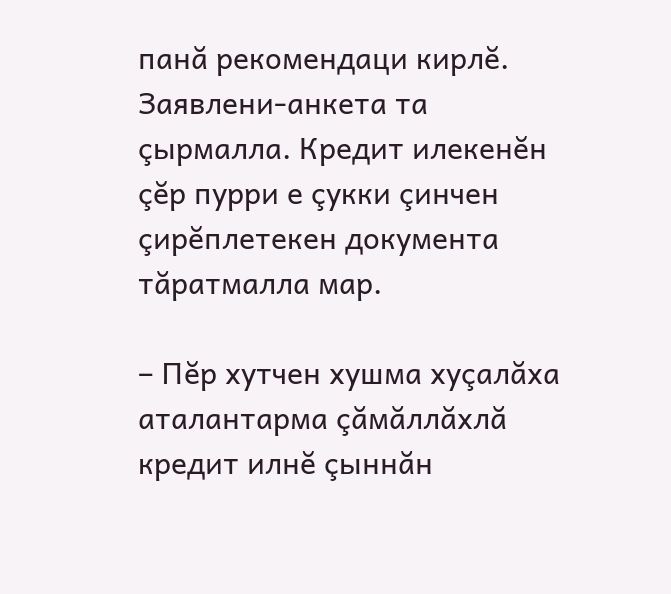панă рекомендаци кирлĕ. Заявлени-анкета та çырмалла. Кредит илекенĕн çĕр пурри е çукки çинчен çирĕплетекен документа тăратмалла мар.

– Пĕр хутчен хушма хуçалăха аталантарма çăмăллăхлă кредит илнĕ çыннăн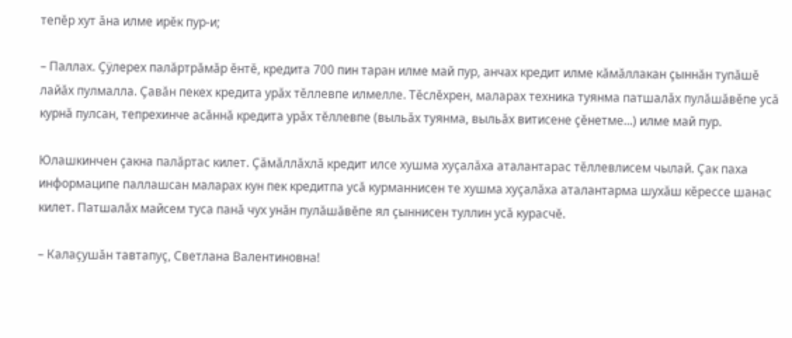тепĕр хут ăна илме ирĕк пур-и;

– Паллах. Çÿлерех палăртрăмăр ĕнтĕ, кредита 700 пин таран илме май пур, анчах кредит илме кăмăллакан çыннăн тупăшĕ лайăх пулмалла. Çавăн пекех кредита урăх тĕллевпе илмелле. Тĕслĕхрен, маларах техника туянма патшалăх пулăшăвĕпе усă курнă пулсан, тепрехинче асăннă кредита урăх тĕллевпе (выльăх туянма, выльăх витисене çĕнетме...) илме май пур.

Юлашкинчен çакна палăртас килет. Çăмăллăхлă кредит илсе хушма хуçалăха аталантарас тĕллевлисем чылай. Çак паха информаципе паллашсан маларах кун пек кредитпа усă курманнисен те хушма хуçалăха аталантарма шухăш кĕрессе шанас килет. Патшалăх майсем туса панă чух унăн пулăшăвĕпе ял çыннисен туллин усă курасчĕ.

– Калаçушăн тавтапуç, Светлана Валентиновна!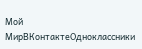Мой МирВКонтактеОдноклассники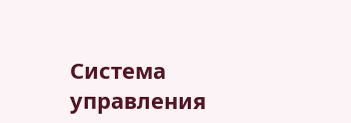Система управления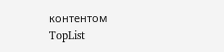контентом
TopList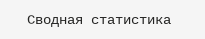Сводная статистика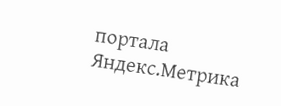портала Яндекс.Метрика